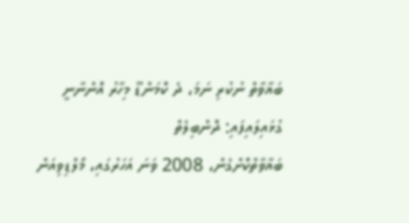ބަޣާވާތް ނުކުރި ނަމަ، ދެ ކޮމަންޑޫ މިހާރު އޮންނާނީ ގުޅައިލައިފައި: ދޮންބިލެތް
ބަޣާވާތްކޮށްގެން، 2008 ވަނަ އަހަރުގައި، މޯލްޑިވިއަން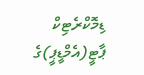ޑިމޮކްރެޓިކް ޕާޓީ(އެމްޑީޕީ)ގެ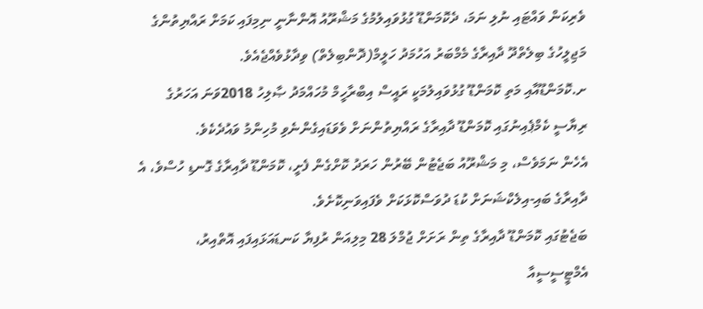ވެރިކަން ވައްޓައި ނުލި ނަމަ، ދެކޮމަންޑޫ ގުޅުވައިލުމުގެ މަޝްރޫއު އޮންނާނީ ނިމިފައި ކަމަށް ރައްޔިތުންގެ މަޖިލީހުގެ ބިލެތްދޫ ދާއިރާގެ މެމްބަރު އަހުމަދު ހަލީމް(ދޮންބިލެތް) ވިދާޅުވެއްޖެއެވެ.
ށ.ކޮމަންޑޫއާއި މަތި ކޮމަންޑޫ ގުޅުވައިލުމަކީ ރައީސް އިބްރާހީމް މުހައްމަދު ޞާލިހު 2018ވަނަ އަހަރުގެ ރިޔާސީ ކެމްޕެއިނުގައި ކޮމަންޑޫ ދާއިރާގެ ރައްޔިތުންނަށް ވެވަޑައިގެންނެވި މުހިންމު ވައުދެކެވެ.
އެހެން ނަމަވެސް، މި މަޝްރޫއު ބަޖެޓުން ބޭރުން ހަރަދު ކޮށްގެން ފެށީ، ކޮމަންޑޫ ދާއިރާގެ ގޮނޑި ހުސްވެ، އެ ދާއިރާގެ ބައި-އިލެކްޝަނަށް ކުޑަ ދުވަސްކޮޅަކަށް ވެފައިވަނިކޮށެވެ.
ބަޖެޓުގައި ކޮމަންޑޫ ދާއިރާގެ ތިން ރަށަށް ޖުމްލަ 28 މިލިއަން ރުފިޔާ ކަނޑައަޅައިފައި އޮތްއިރު، އެމްޓީސީސީއާ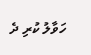ހަވާލު ކުރި ދެ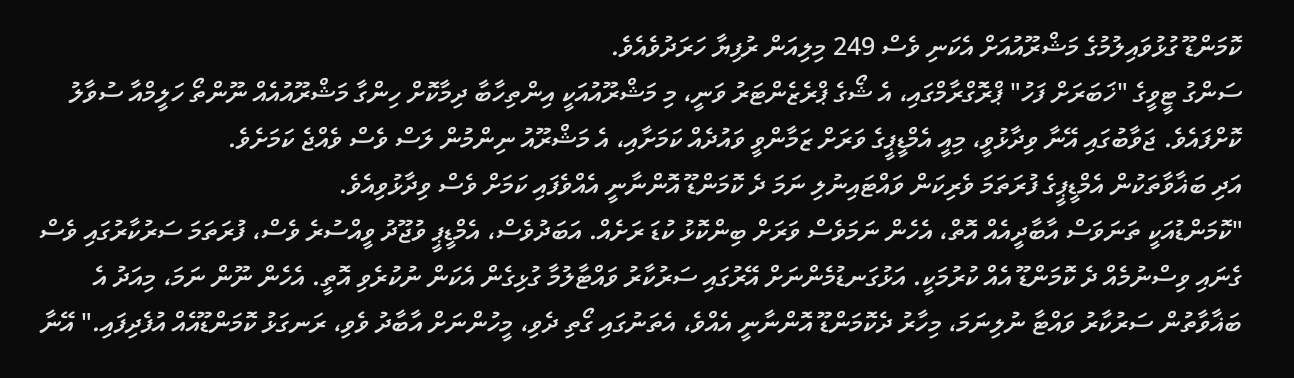ކޮމަންޑޫ ގުޅުވައިލުމުގެ މަޝްރޫއުއަށް އެކަނި ވެސް 249 މިލިއަން ރުފިޔާ ހަރަދުވެއެވެ.
ސަންގު ޓީވީގެ "ޚަބަރަށް ފަހު" ޕްރޮގްރާމްގައި، އެ ޝޯގެ ޕްރެޒެންޓަރު ވަނީ، މި މަޝްރޫއުއަކީ އިންތިހާބާ ދިމާކޮށް ހިންގާ މަޝްރޫއުއެއް ނޫންތޯ ހަލީމްއާ ސުވާލު ކޮށްފައެވެ. ޖަވާބުގައި އޭނާ ވިދާޅުވީ، މިއީ އެމްޑީޕީގެ ވަރަށް ޒަމާންވީ ވައުދެއް ކަމަށާއި، އެ މަޝްރޫއު ނިންމުން ލަސް ވެސް ވެއްޖެ ކަމަށެވެ.
އަދި ބަޣާވާތަކުން އެމްޑީޕީގެ ފުރަތަމަ ވެރިކަން ވައްޓައިނުލި ނަމަ ދެ ކޮމަންޑޫ އޮންނާނީ އެއްވެފައި ކަމަށް ވެސް ވިދާޅުވިއެވެ.
"ކޮމަންޑުއަކީ ތަނަވަސް އާބާދީއެއް އޮތް، އެހެން ނަމަވެސް ވަރަށް ބިންކޮޅު ކުޑަ ރަށެއް. އަބަދުވެސް، އެމްޑީޕީ ވުޖޫދު ވީއްސުރެ ވެސް، ފުރަތަމަ ސަރުކާރުގައި ވެސް ގެނައި ވިސްނުމެއް ދެ ކޮމަންޑޫ އެއް ކުރުމަކީ. އަޅުގަނޑުމެންނަށް އޭރުގައި ސަރުކާރު ވައްޓާލުމާ ގުޅިގެން އެކަން ނުކުރެވި އޮތީ. އެހެން ނޫން ނަމަ، މިއަދު އެ ބަޣާވާތުން ސަރުކާރު ވައްޓާ ނުލިނަމަ، މިހާރު ދެކޮމަންޑޫ އޮންނާނީ އެއްވެ، އެތަނުގައި ގޯތި ދެވި، މީހުންނަށް އާބާދު ވެވި، ރަނގަޅު ކޮމަންޑޫއެއް އުފެދިފައި." އޭނާ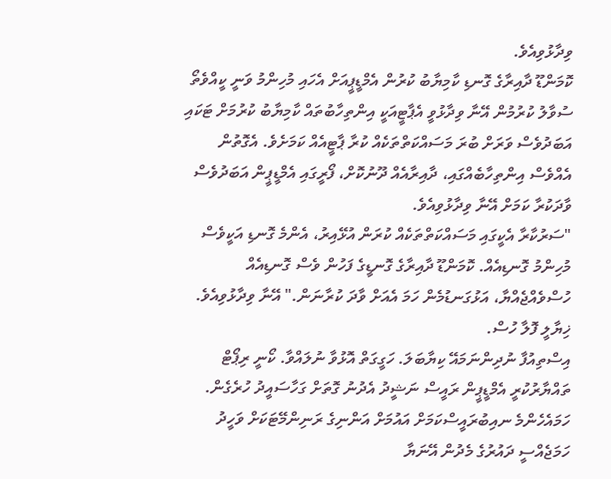ވިދާޅުވިއެވެ.
ކޮމަންޑޫ ދާއިރާގެ ގޮނޑި ކާމިޔާބު ކުރުން އެމްޑީޕީއަށް އެހައި މުހިންމު ވަނީ ކީއްވެތޯ ސުވާލު ކުރުމުން އޭނާ ވިދާޅުވީ އެޕާޓީއަކީ އިންތިހާބުތައް ކާމިޔާބު ކުރުމަށް ޓަކައި އަބަދުވެސް ވަރަށް ބުރަ މަސައްކަތްތަކެއް ކުރާ ޕާޓީއެއް ކަމަށެވެ. އެގޮތުން އެއްވެސް އިންތިހާބެއްގައި، ދާއިރާއެއް ދޫނުކޮށް، ފޯރީގައި އެމްޑީޕީން އަބަދުވެސް ވާދަކުރާ ކަމަށް އޭނާ ވިދާޅުވިއެވެ.
"ސަރުކާރާ އެކީގައި މަސައްކަތްތަކެއް ކުރަން އުޅޭއިރު، އެންމެ ގޮނޑި އަކީވެސް މުހިންމު ގޮނޑިއެއް. ކޮމަންޑޫ ދާއިރާގެ ގޮނޑީގެ ފަހުން ވެސް ގޮނޑިއެއް ހުސްވެއްޖެއްޔާ، އަޅުގަނޑުމެން ހަމަ އެއަށް ވާދަ ކުރާނަން." އޭނާ ވިދާޅުވިއެވެ.
ޚިޔާލީ ފޮލާ ހުސް.
އިސްތިއުފާ ނުދިންނަމައޭ ކިޔާބަލަ. ހަގީގަތް އޮޅުވާ ނުލައްވާ. ކޯނީ ރިޕޯޓް ތައްޔާރުކުރީ އެމްޑީޕީން ރައީސް ނަޝީދު އެދުނު ގޮތަށް ގަހާސައީދު ހުރެގެން. ހަމައެހެންމެ ނއިބުރައީސްކަމަށް އައުމަށް އަންނިގެ ރަނިންމޭޓަކަށް ވަހީދު ހަމަޖެއްސީ ދައުރުގެ މެދުން އޭނަޔާ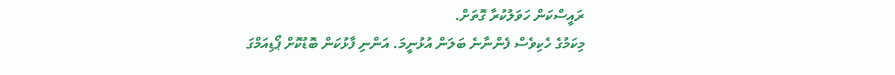ރައީސްކަން ހަވަލުކުރާ ގޮތަށް.
މިކަމުގެ ހެކިވެސް ފެންނާނެ ބަލަން އުޅުނީމަ. އަންނި ފާޅުކަން ބޮޑުކޮށް ޕޯޑިއަމްގަ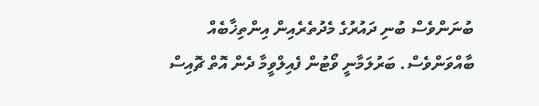ބުނަންވެސް ބުނި ދައުރުގެ މެދުތެރެއިން އިންތިޚާބެއް ބާއްވަންވެސް. ބަރުލަމާނީ ވޯޓުން ފެއިލްވީމާ ދެން އޮތް ޗޮއިސް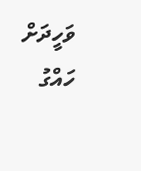ވަހީދަށް ހައްގު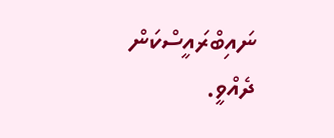ނައިބްރައީސްކަން ދެއްވީ.